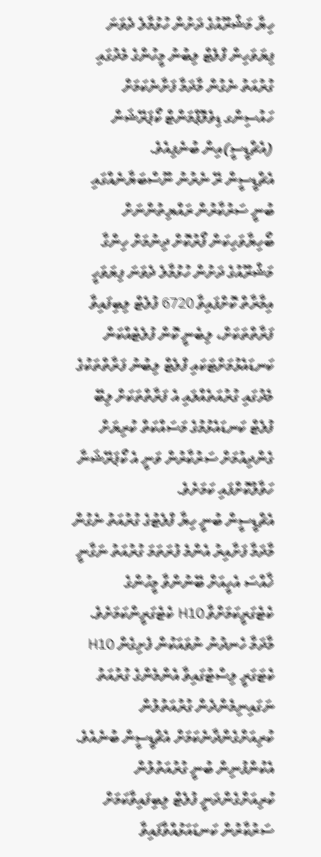ހިޔާ މަޝްރޫއުގެ ދަށުން ހުޅުމާލެ ދެވަނަ ފިޔަވަހިން ފްލެޓް ލިބުނު މީހުންގެ މެދުގައި ގުރުއަތު ނެގުން މާދަމާ ފަށާނެކަމަށް ހައުސިންގ ޑިވެލޮޕްމަންޓް ކޯޕަރޭޝަން (އެޗްޑީސީ)އިން ބުނެފިއެވެ.
އެޗްޑީސީން ރޭ ނެރުނު ނޫސްބަޔާނެއްގައި ބުނީ ސަރުކާރުން ރައްޔިތުންނަށް ބޯހިޔާވަހިކަން ފޯރުކޮށް ދިނުމަށް ހިންގާ މަޝްރޫއުގެ ދަށުން ހުޅުމާލެ ދެވަނަ ފިޔަވަހީ އިމާރާތް ކޮށްފައިވާ 6720 ފުލެޓް ލިބިފައިވާ ފަރާތްތަކަށް، ލިބެނީ ކޮން ފުލެޓެއްކަން ކަނޑައެޅުމަށްޓަކައި ފްލެޓް ލިބުނު ފަރާތްތަކުގެ މެދުގައި ގުރުއަތެއްލައި އެ ފަރާތްތަކަށް ލިބޭ ފުލެޓް ކަނޑައެޅުމުގެ މަސައްކަތް ކުރިޔަށް ގެންދިއުމަށް ސަރުކާރުން ވަނީ އެ ކޯޕަރޭޝަނާ ހަވާލުކޮށްފައި ކަމަށެވެ.
އެޗްޑީސީން ބުނީ ހިޔާ ފްލެޓުގެ ގުރުއަތު ނެގުން މާދަމާ ފަށާއިރު އެންމެ ފުރަތަމަ ގުރުއަތު ނަގާނީ ޚާއްސަ އެހީއަށް ބޭނުންވާ މީހުންގެ ކެޓެގަރީކަމަށްވާ H10 ކެޓެގަރީންކަމަށެވެ.
މާދަމާ ހެނދުނު ނުވައަކުން ފެށިގެން H10 ކެޓަގަރީ ލިސްޓުގައިވާ އެންމެންގެ ގުރުއަތު ނަގައިނިމެންދެން ގުރުއަތުލުން ކުރިއަށްގެންދާނެކަމަށް އެޗްޑީސީން ބުނެއެވެ.
އެކުންފުނިން ބުނީ ގުރުއަތުލުން ކުރިއަށްގެންދަނީ ފުލެޓް ލިބިފައިވާކަމަށް ސަރުކާރުން ކަނޑައަޅުއްވާފައިވާ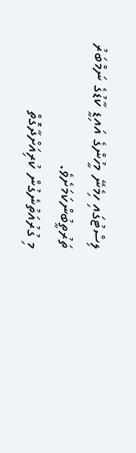ލިސްޓުގައި ހިމެނޭ މީހުންގެ އައިޑީ ކާޑުގެ ނަމްބަރު ތަރުތީބުންކަމަށެވެ.
މި ގުރުއަތުނެގުން ކުރިއަށްދާގޮތް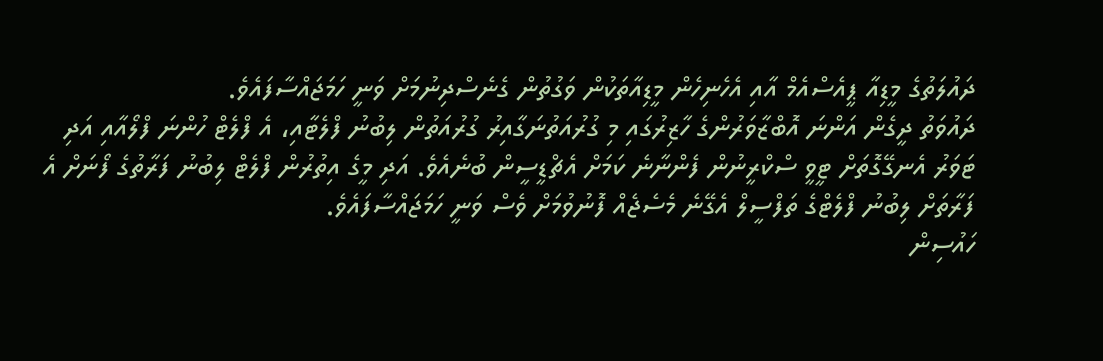ދައުލަތުގެ މީޑިއާ ޕީއެސްއެމް އާއި އެހެނިހެން މީޑިއާތަކުން ވަގުތުން ގެނެސްދިނުމަށް ވަނީ ހަމަޖައްސާފައެވެ.
ދައުވަތު ދީގެން އަންނަ އޮބްޒާވަރުންގެ ހާޒިރުގައި މި ގުރުއަތުނަގާއިރު ގުރުއަތުން ލިބުނު ފްލެޓާއި، އެ ފްލެޓް ހުންނަ ފްލޯއާއި އަދި ޓަވަރު އެނގޭގޮތަށް ޓީވީ ސްކްރީނުން ފެންނާނެ ކަމަށް އެޗްޑީސީން ބުނެއެވެ. އަދި މީގެ އިތުރުން ފްލެޓް ލިބުނު ފަރާތުގެ ފޯނަށް އެ ފަރާތަށް ލިބުނު ފްލެޓްގެ ތަފްސީލް އެގޭނެ މެސެޖެއް ފޮނުވުމަށް ވެސް ވަނީ ހަމަޖައްސާފައެވެ.
ހައުސިން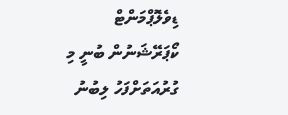ޑިވެލޮޕްމަންޓް ކޯޕަރޭޝަނުން ބުނީ މި ގުރުއަތަށްފަހު ލިބުނު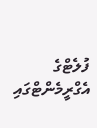ފުލެޓްގެ އެގްރީމެންޓްގައި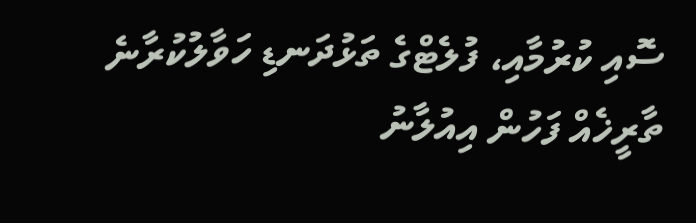ސޮއި ކުރުމާއި، ފުލެޓްގެ ތަޅުދަނޑި ހަވާލުކުރާނެ ތާރީޚެއް ފަހުން އިއުލާނު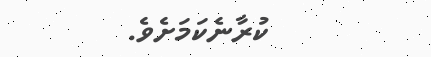ކުރާނެކަމަށެވެ.